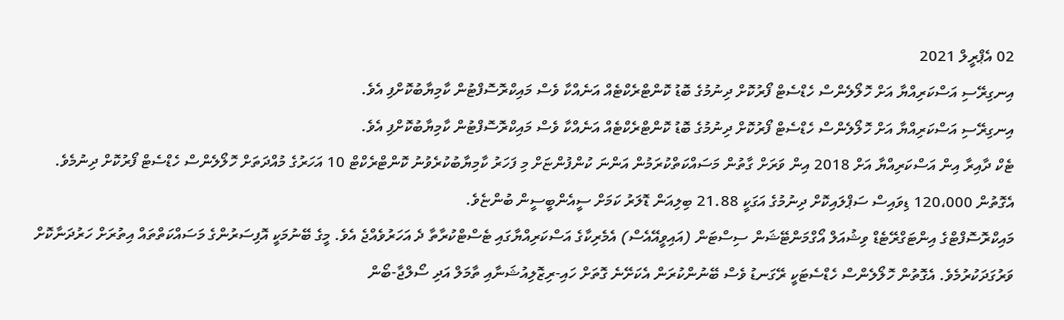02 އެޕްރީލް 2021
އިނގިރޭސި އަސްކަރިއްޔާ އަށް ހޮލޯލެންސް ހެޑްސެޓް ފޯރުކޮށް ދިނުމުގެ ބޮޑު ކޮންޓްރެކްޓެއް އަނެއްކާ ވެސް މައިކްރޮސޮފްޓުން ކާމިޔާބުކޮށްފި އެވެ.
އިނގިރޭސި އަސްކަރިއްޔާ އަށް ހޮލޯލެންސް ހެޑްސެޓް ފޯރުކޮށް ދިނުމުގެ ބޮޑު ކޮންޓްރެކްޓެއް އަނެއްކާ ވެސް މައިކްރޮސޮފްޓުން ކާމިޔާބުކޮށްފި އެވެ.
ޓެކް ދާއިރާ އިން އަސްކަރިއްޔާ އަށް 2018 އިން ވަރަށް ގާތުން މަސައްކަތްކުރަމުން އަންނަ ކުންފުންޏަށް މި ފަހަރު ކާމިޔާބުކުރެވުނު ކޮންޓްރެކްޓް 10 އަހަރުގެ މުއްދަތަށް ހޮލޯލެންސް ހެޑްސެޓް ފޯރުކޮށް ދިނުމެވެ. އެގޮތުން 120،000 ޑިވައިސް ސަޕްލައިކޮށް ދިނުމުގެ އަގަކީ 21.88 ބިލިއަން ޑޮލަރު ކަމަށް ސީއެންބީސީން ބުންޏެވެ.
މައިކްރޮސޮފްޓްގެ އިންޓަގްރޭޓެޑް ވިޝުއަލް އޯގްމަންޓޭޝަން ސިސްޓަން (އައިވީއޭއެސް) އެމެރިކާގެ އަސްކަރިއްޔާގައި ޓެސްޓްކުރާތާ ދެ އަހަރުވެއްޖެ އެވެ. މީގެ ބޭނުމަކީ އޮފިސަރުންގެ މަސައްކަތްތައް އިތުރަށް ހަރުދަނާކޮށް ވަރުގަދަކުރުމެވެ. އެގޮތުން ހޮލޯލެންސް ހެޑްސެޓަކީ ރޭގަނޑު ވެސް ބޭނުންކުރަން އެކަށޭނެ ގޮތަށް ހައި-ރިޒޮލިއުޝަނާއި ތާމަލް އަދި ސޯލްޖާ-ބޯން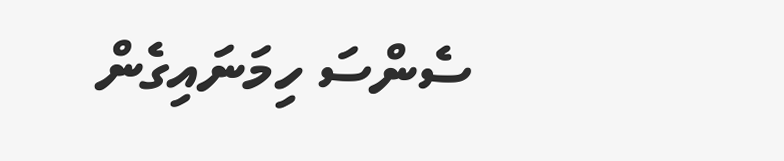ސެންސަ ހިމަނައިގެން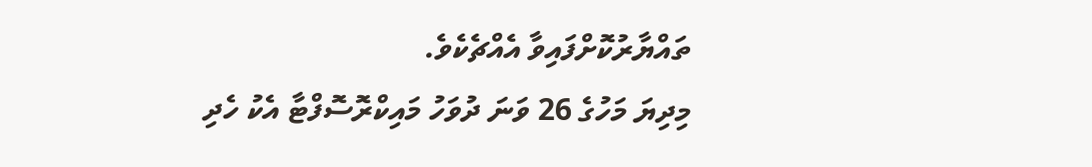ތައްޔާރުކޮށްފައިވާ އެއްޗެކެވެ.
މިދިޔަ މަހުގެ 26 ވަނަ ދުވަހު މައިކްރޮސޮފްޓާ އެކު ހެދި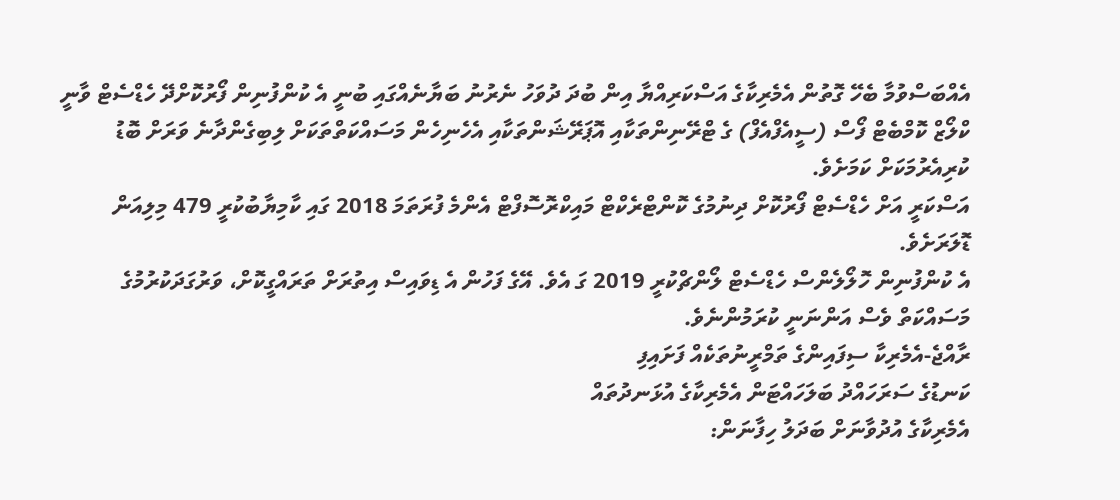އެއްބަސްވުމާ ބެހޭ ގޮތުން އެމެރިކާގެ އަސްކަރިއްޔާ އިން ބުދަ ދުވަހު ނެރުނު ބަޔާނެއްގައި ބުނީ އެ ކުންފުނިން ފޯރުކޮށްދޭ ހެޑްސެޓް ވާނީ ކްލޯޒް ކޮމްބެޓް ފޯސް (ސީއެފްއެފް) ގެ ޓްރޭނިންތަކާއި އޮޕަރޭޝަންތަކާއި އެހެނިހެން މަސައްކަތްތަކަށް ލިބިގެންދާނެ ވަރަށް ބޮޑު ކުރިއެރުމަކަށް ކަމަށެވެ.
އަސްކަރީ އަށް ހެޑްސެޓް ފޯރުކޮށް ދިނުމުގެ ކޮންޓްރެކްޓް މައިކްރޮސޮފްޓް އެންމެ ފުރަތަމަ 2018 ގައި ކާމިޔާބުކުރީ 479 މިލިއަން ޑޮލަރަށެވެ.
އެ ކުންފުނިން ހޮލޯލެންސް ހެޑްސެޓް ލޯންޗްކުރީ 2019 ގަ އެވެ. އޭގެ ފަހުން އެ ޑިވައިސް އިތުރަށް ތަރައްގީކޮށް، ވަރުގަދަކުރުމުގެ މަސައްކަތް ވެސް އަންނަނީ ކުރަމުންނެވެ.
ރާއްޖެ-އެމެރިކާ ސިފައިންގެ ތަމްރީނުތަކެއް ފަށައިފި
ކަނޑުގެ ސަރަހައްދު ބަލަހައްޓަން އެމެރިކާގެ އުޅަނދުތައް
އެމެރިކާގެ އުދުވާނަށް ބަދަލު ހިފާނަން: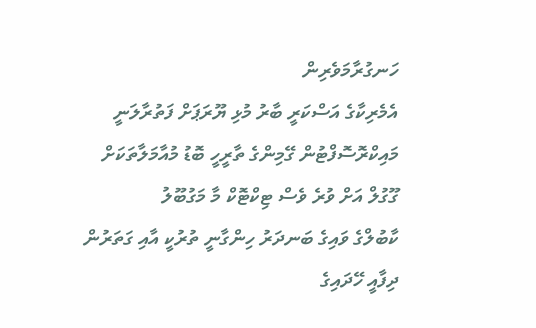ހަނގުރާމަވެރިން
އެމެރިކާގެ އަސްކަރީ ބާރު މުޅި ޔޫރަޕަށް ފަތުރާލަނީ
މައިކްރޮސޮފްޓުން ގޭމިންގެ ތާރީހީ ބޮޑު މުއާމަލާތަކަށް
ގޫގުލް އަށް ވުރެ ވެސް ޓިކްޓޮކް މާ މަގުބޫލު
ކާބުލްގެ ވައިގެ ބަނދަރު ހިންގާނީ ތުރުކީ އާއި ގަތަރުން
ދިފާއީ ހޭދައިގެ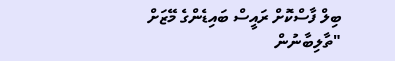ބިލް ފާސްކޮށް ރައީސް ބައިޑެންގެ މޭޒަށް
"ތާލިބާނުން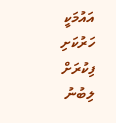އައުމަކީ ހަރުކަށި ފިކުރަށް ލިބުނު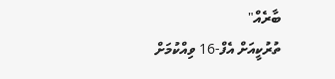ބާރެއް"
ތުރުކީއަށް އެފް-16 ވިއްކުމަށް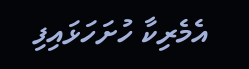އެމެރިކާ ހުށަހަޅައިފި